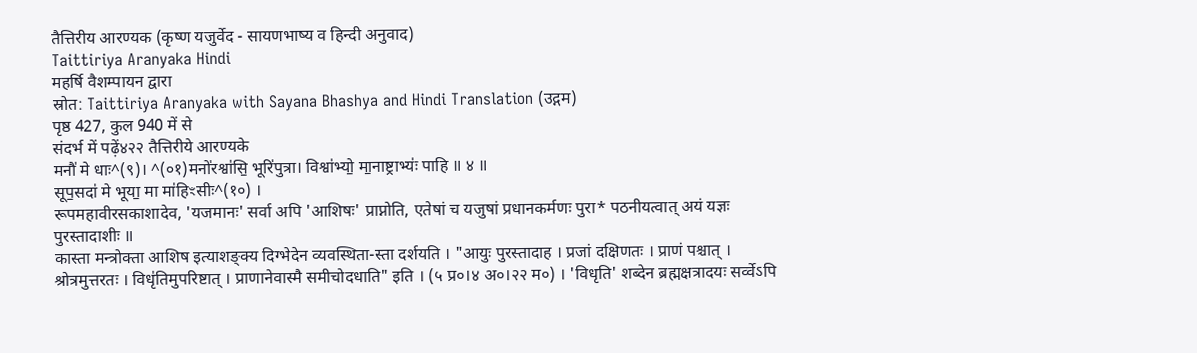तैत्तिरीय आरण्यक (कृष्ण यजुर्वेद - सायणभाष्य व हिन्दी अनुवाद)
Taittiriya Aranyaka Hindi
महर्षि वैशम्पायन द्वारा
स्रोत: Taittiriya Aranyaka with Sayana Bhashya and Hindi Translation (उद्गम)
पृष्ठ 427, कुल 940 में से
संदर्भ में पढ़ें४२२ तैत्तिरीये आरण्यके
मनौ॑ मे धाः^(९)। ^(०१)मनो॑रश्वा॑सि॒ भूरि॑पुत्रा। विश्वा॑भ्यो॒ मा॒नाष्ट्राभ्यः॑ पाहि ॥ ४ ॥
सूप॒सदा॑ मे भूया॒ मा मा॑हिꣳसीः^(१०) ।
रूपमहावीरसकाशादेव, 'यजमानः' सर्वा अपि 'आशिषः' प्राप्नोति, एतेषां च यजुषां प्रधानकर्मणः पुरा* पठनीयत्वात् अयं यज्ञः पुरस्तादाशीः ॥
कास्ता मन्त्रोक्ता आशिष इत्याशङ्क्य दिग्भेदेन व्यवस्थिता-स्ता दर्शयति । "आयुः पुरस्तादाह । प्रजां दक्षिणतः । प्राणं पश्चात् । श्रोत्रमुत्तरतः । विधृ॑तिमुपरिष्टात् । प्राणानेवास्मै समीचोदधाति" इति । (५ प्र०।४ अ०।२२ म०) । 'विधृति' शब्देन ब्रह्मक्षत्रादयः सर्व्वेऽपि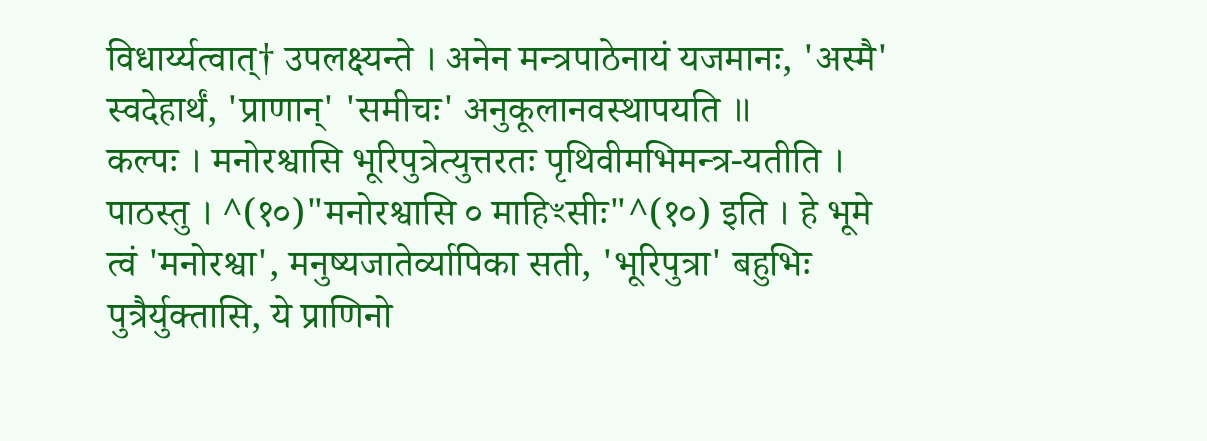विधार्य्यत्वात्† उपलक्ष्यन्ते । अनेन मन्त्रपाठेनायं यजमानः, 'अस्मै' स्वदेहार्थं, 'प्राणान्' 'समीचः' अनुकूलानवस्थापयति ॥
कल्पः । मनोरश्वासि भूरिपुत्रेत्युत्तरतः पृथिवीमभिमन्त्र-यतीति । पाठस्तु । ^(१०)"मनोरश्वासि ० माहिꣳसीः"^(१०) इति । हे भूमे त्वं 'मनोरश्वा', मनुष्यजातेर्व्यापिका सती, 'भूरिपुत्रा' बहुभिः पुत्रैर्युक्तासि, ये प्राणिनो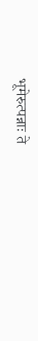भूमेरुत्पन्नाः ते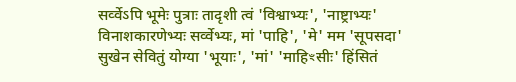सर्व्वेऽपि भूमेः पुत्राः तादृशी त्वं 'विश्वाभ्यः', 'नाष्ट्राभ्यः' विनाशकारणेभ्यः सर्व्वेभ्यः, मां 'पाहि', 'मे' मम 'सूपसदा' सुखेन सेवितुं योग्या 'भूयाः', 'मां' 'माहिꣳसीः' हिंसितं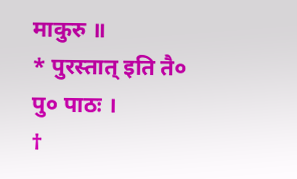माकुरु ॥
* पुरस्तात् इति तै० पु० पाठः ।
†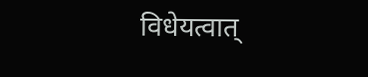विधेयत्वात्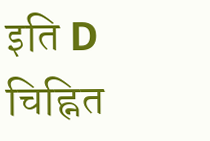इति D चिह्नित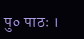पु० पाठः ।